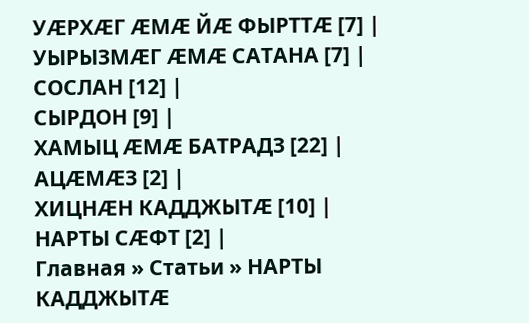УÆРХÆГ ÆМÆ ЙÆ ФЫРТТÆ [7] |
УЫРЫЗМÆГ ÆМÆ САТАНА [7] |
СОСЛАН [12] |
СЫРДОН [9] |
ХАМЫЦ ÆМÆ БАТРАДЗ [22] |
АЦÆМÆЗ [2] |
ХИЦНÆН КАДДЖЫТÆ [10] |
НАРТЫ СÆФT [2] |
Главная » Статьи » НАРТЫ КАДДЖЫТÆ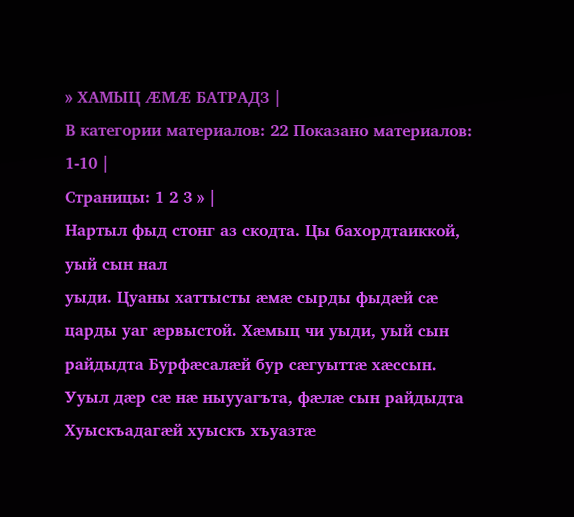» ХАМЫЦ ÆМÆ БАТРАДЗ |
В категории материалов: 22 Показано материалов: 1-10 |
Страницы: 1 2 3 » |
Нартыл фыд стонг аз скодта. Цы бахордтаиккой, уый сын нал
уыди. Цуаны хаттысты æмæ сырды фыдæй сæ царды уаг æрвыстой. Хæмыц чи уыди, уый сын райдыдта Бурфæсалæй бур сæгуыттæ хæссын. Ууыл дæр сæ нæ ныууагъта, фæлæ сын райдыдта Хуыскъадагæй хуыскъ хъуазтæ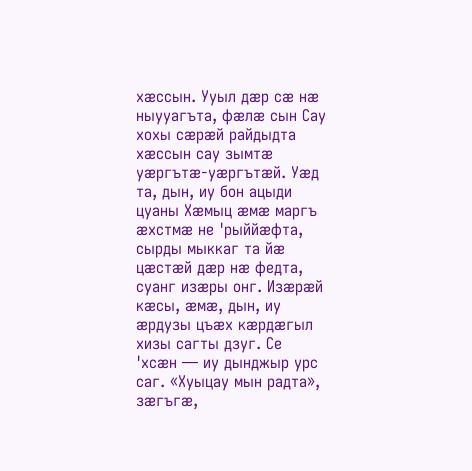хæссын. Ууыл дæр сæ нæ ныууагъта, фæлæ сын Сау хохы сæрæй райдыдта хæссын сау зымтæ уæргътæ-уæргътæй. Уæд та, дын, иу бон ацыди цуаны Хæмыц æмæ маргъ æхстмæ не 'рыййæфта, сырды мыккаг та йæ цæстæй дæр нæ федта, суанг изæры онг. Изæрæй кæсы, æмæ, дын, иу æрдузы цъæх кæрдæгыл хизы сагты дзуг. Се 'хсæн — иу дынджыр урс саг. «Хуыцау мын радта», зæгъгæ,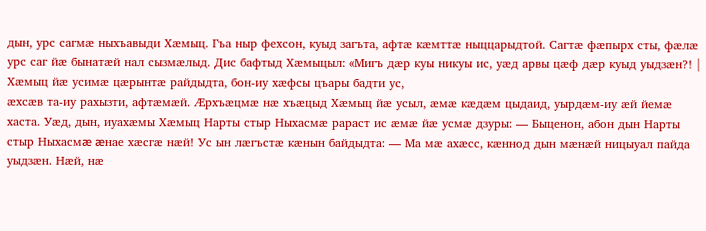дын, урс сагмæ ныхъавыди Хæмыц. Гъа ныр фехсон, куыд загъта, афтæ кæмттæ ныццарыдтой. Сагтæ фæпырх сты, фæлæ урс саг йæ бынатæй нал сызмæлыд. Дис бафтыд Хæмыцыл: «Мигъ дæр куы никуы ис, уæд арвы цæф дæр куыд уыдзæн?! |
Хæмыц йæ усимæ цæрынтæ райдыдта, бон-иу хæфсы цъары бадти ус,
æхсæв та-иу рахызти, афтæмæй. Æрхъæцмæ нæ хъæцыд Хæмыц йæ усыл, æмæ кæдæм цыдаид, уырдæм-иу æй йемæ хаста. Уæд, дын, иуахæмы Хæмыц Нарты стыр Ныхасмæ рараст ис æмæ йæ усмæ дзуры: — Быценон, абон дын Нарты стыр Ныхасмæ æнае хæсгæ нæй! Ус ын лæгъстæ кæнын байдыдта: — Ма мæ ахæсс, кæннод дын мæнæй ницыуал пайда уыдзæн. Нæй, нæ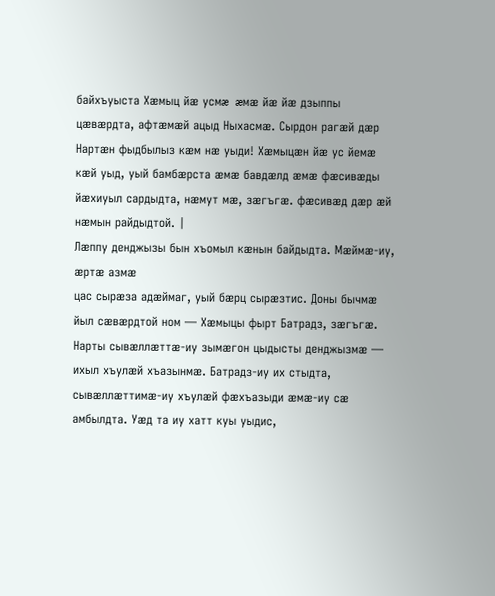байхъуыста Хæмыц йæ усмæ æмæ йæ йæ дзыппы цæвæрдта, афтæмæй ацыд Ныхасмæ. Сырдон рагæй дæр Нартæн фыдбылыз кæм нæ уыди! Хæмыцæн йæ ус йемæ кæй уыд, уый бамбæрста æмæ бавдæлд æмæ фæсивæды йæхиуыл сардыдта, нæмут мæ, зæгъгæ. фæсивæд дæр æй нæмын райдыдтой. |
Лæппу денджызы бын хъомыл кæнын байдыдта. Мæймæ-иу, æртæ азмæ
цас сырæза адæймаг, уый бæрц сырæзтис. Доны бычмæ йыл сæвæрдтой ном — Хæмыцы фырт Батрадз, зæгъгæ. Нарты сывæллæттæ-иу зымæгон цыдысты денджызмæ — ихыл хъулæй хъазынмæ. Батрадз-иу их стыдта, сывæллæттимæ-иу хъулæй фæхъазыди æмæ-иу сæ амбылдта. Уæд та иу хатт куы уыдис,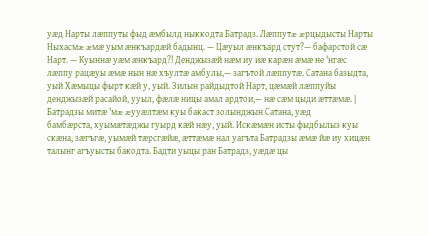уæд Нарты лæппуты фыд æмбылд ныккодта Батрадз. Лæппутæ æрцыдысты Нарты Ныхасмæ æмæ уым æнкъардæй бадынц. — Цæуыл æнкъард стут?— бафарстой сæ Нарт. — Куыннæ уæм æнкъард?! Денджызæй нæм иу иæ карæн æмæ не 'нгæс лæппу рацæуы æмæ нын нæ хъултæ амбулы,— загътой лæппутæ. Сатана базыдта, уый Хæмыцы фырт кæй у, уый. Зилын райдыдтой Нарт, цæмæй лæппуйы денджызæй расайой, ууыл, фæлæ ницы амал ардтои,— нæ сæм цыди æттæмæ. |
Батрадзы митæ 'мæ æууæлтæм куы бакаст золынджын Сатана, уæд
бамбæрста, хуымæтæджы гуырд кæй нæу, уый. Искæмæн исты фыдбылыз куы скæна, зæгъгæ, уымæй тæрсгæйæ, æттæмæ нал уагъта Батрадзы æмæ йæ иу хицæн талынг агъуысты бакодта. Бадти уыцы ран Батрадз, уæдæ цы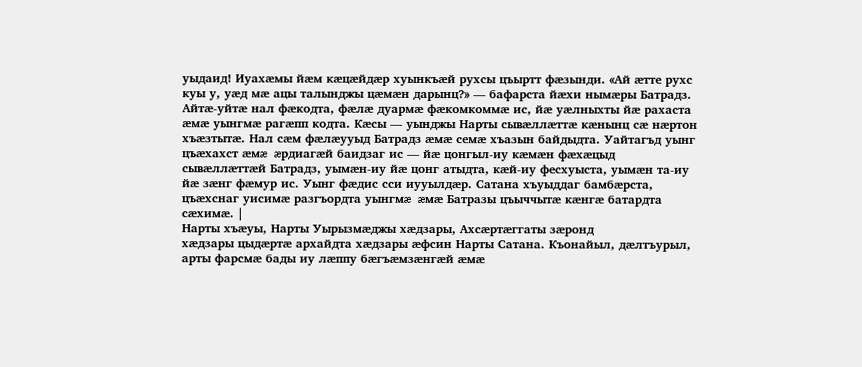уыдаид! Иуахæмы йæм кæцæйдæр хуынкъæй рухсы цъыртт фæзынди. «Ай æтте рухс куы у, уæд мæ ацы талынджы цæмæн дарынц?» — бафарста йæхи нымæры Батрадз. Айтæ-уйтæ нал фæкодта, фæлæ дуармæ фæкомкоммæ ис, йæ уæлныхты йæ рахаста æмæ уынгмæ рагæпп кодта. Кæсы — уынджы Нарты сывæллæттæ кæнынц сæ нæртон хъæзтытæ. Нал сæм фæлæууыд Батрадз æмæ семæ хъазын байдыдта. Уайтагъд уынг цъæхахст æмæ æрдиагæй баидзаг ис — йæ цонгыл-иу кæмæн фæхæцыд сывæллæттæй Батрадз, уымæн-иу йæ цонг атыдта, кæй-иу фесхуыста, уымæн та-иу йæ зæнг фæмур ис. Уынг фæдис сси иууылдæр. Сатана хъуыддаг бамбæрста, цъæхснаг уисимæ разгъордта уынгмæ æмæ Батразы цъыччытæ кæнгæ батардта сæхимæ. |
Нарты хъæуы, Нарты Уырызмæджы хæдзары, Ахсæртæггаты зæронд
хæдзары цыдæртæ архайдта хæдзары æфсин Нарты Сатана. Къонайыл, дæлтъурыл, арты фарсмæ бады иу лæппу бæгъæмзæнгæй æмæ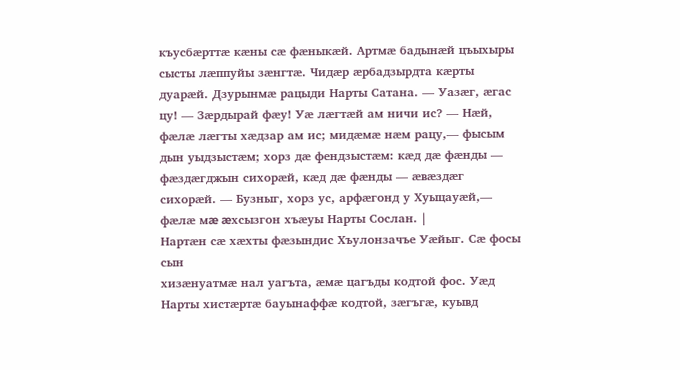къусбæрттæ кæны сæ фæныкæй. Артмæ бадынæй цъыхыры сысты лæппуйы зæнгтæ. Чидæр æрбадзырдта кæрты дуарæй. Дзурынмæ рацыди Нарты Сатана. — Уазæг, æгас цу! — Зæрдырай фæу! Уæ лæгтæй ам ничи ис? — Нæй, фæлæ лæгты хæдзар ам ис; мидæмæ нæм рацу,— фысым дын уыдзыстæм; хорз дæ фендзыстæм: кæд дæ фæнды — фæздæгджын сихорæй, кæд дæ фæнды — æвæздæг сихорæй. — Бузныг, хорз ус, арфæгонд у Хуыцауæй,— фæлæ мæ æхсызгон хъæуы Нарты Сослан. |
Нартæн сæ хæхты фæзындис Хъулонзачъе Уæйыг. Сæ фосы сын
хизæнуатмæ нал уагъта, æмæ цагъды кодтой фос. Уæд Нарты хистæртæ бауынаффæ кодтой, зæгъгæ, куывд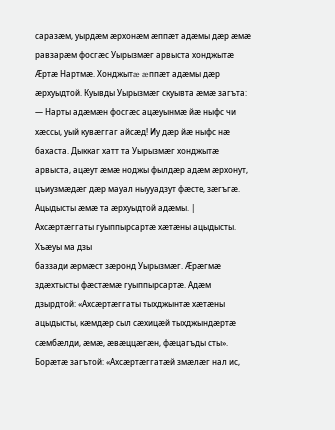саразæм, уырдæм æрхонæм æппæт адæмы дæр æмæ равзарæм фосгæс Уырызмæг арвыста хонджытæ Æртæ Нартмæ. Хонджытæ æппæт адæмы дæр æрхуыдтой. Куывды Уырызмæг скуывта æмæ загъта: — Нарты адæмæн фосгæс ацæуынмæ йæ ныфс чи хæссы, уый кувæггаг айсæд! Иу дæр йæ ныфс нæ бахаста. Дыккаг хатт та Уырызмæг хонджытæ арвыста, ацæут æмæ ноджы фылдæр адæм æрхонут, цъиузмæдæг дæр мауал ныууадзут фæсте, зæгъгæ. Ацыдысты æмæ та æрхуыдтой адæмы. |
Ахсæртæггаты гуыппырсартæ хæтæны ацыдысты. Хъæуы ма дзы
баззади æрмæст зæронд Уырызмæг. Æрæгмæ здæхтысты фæстæмæ гуыппырсартæ. Адæм дзырдтой: «Ахсæртæггаты тыхджынтæ хæтæны ацыдысты, кæмдæр сыл сæхицæй тыхджындæртæ сæмбæлди, æмæ, æвæццæгæн, фæцагъды сты». Борæтæ загътой: «Ахсæртæггатæй змæлæг нал ис,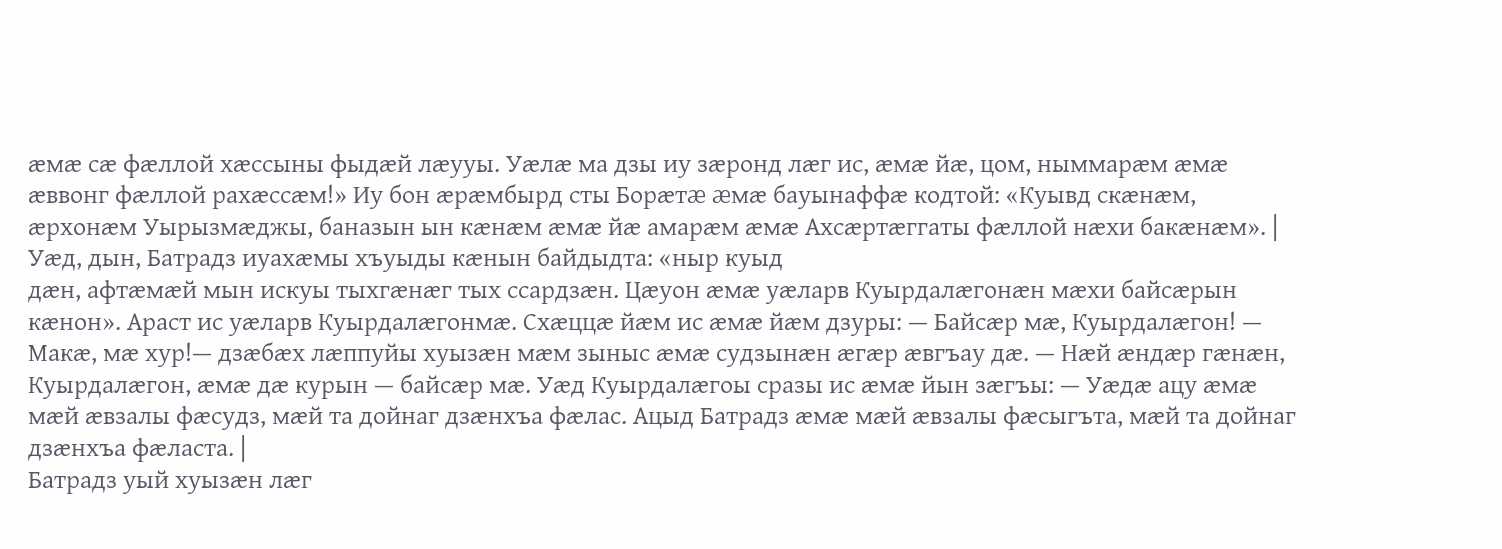æмæ сæ фæллой хæссыны фыдæй лæууы. Уæлæ ма дзы иу зæронд лæг ис, æмæ йæ, цом, ныммарæм æмæ æввонг фæллой рахæссæм!» Иу бон æрæмбырд сты Борæтæ æмæ бауынаффæ кодтой: «Куывд скæнæм, æрхонæм Уырызмæджы, баназын ын кæнæм æмæ йæ амарæм æмæ Ахсæртæггаты фæллой нæхи бакæнæм». |
Уæд, дын, Батрадз иуахæмы хъуыды кæнын байдыдта: «ныр куыд
дæн, афтæмæй мын искуы тыхгæнæг тых ссардзæн. Цæуон æмæ уæларв Куырдалæгонæн мæхи байсæрын кæнон». Араст ис уæларв Куырдалæгонмæ. Схæццæ йæм ис æмæ йæм дзуры: — Байсæр мæ, Куырдалæгон! — Макæ, мæ хур!— дзæбæх лæппуйы хуызæн мæм зыныс æмæ судзынæн æгæр æвгъау дæ. — Нæй æндæр гæнæн, Куырдалæгон, æмæ дæ курын — байсæр мæ. Уæд Куырдалæгоы сразы ис æмæ йын зæгъы: — Уæдæ ацу æмæ мæй æвзалы фæсудз, мæй та дойнаг дзæнхъа фæлас. Ацыд Батрадз æмæ мæй æвзалы фæсыгъта, мæй та дойнаг дзæнхъа фæласта. |
Батрадз уый хуызæн лæг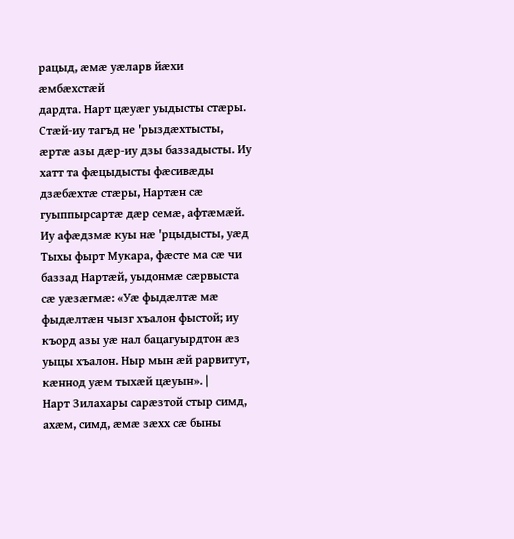рацыд, æмæ уæларв йæхи æмбæхстæй
дардта. Нарт цæуæг уыдысты стæры. Стæй-иу тагъд не 'рыздæхтысты, æртæ азы дæр-иу дзы баззадысты. Иу хатт та фæцыдысты фæсивæды дзæбæхтæ стæры, Нартæн сæ гуыппырсартæ дæр семæ, афтæмæй. Иу афæдзмæ куы нæ 'рцыдысты, уæд Тыхы фырт Мукара, фæсте ма сæ чи баззад Нартæй, уыдонмæ сæрвыста сæ уæзæгмæ: «Уæ фыдæлтæ мæ фыдæлтæн чызг хъалон фыстой; иу къорд азы уæ нал бацагуырдтон æз уыцы хъалон. Ныр мын æй рарвитут, кæннод уæм тыхæй цæуын». |
Нарт Зилахары сарæзтой стыр симд, ахæм, симд, æмæ зæхх сæ быны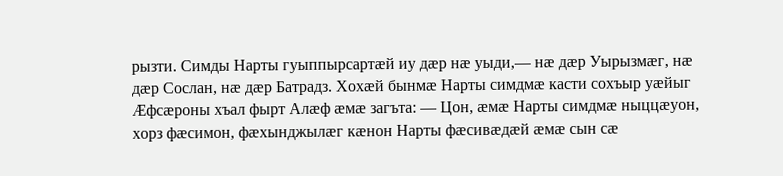рызти. Симды Нарты гуыппырсартæй иу дæр нæ уыди,— нæ дæр Уырызмæг, нæ дæр Сослан, нæ дæр Батрадз. Хохæй бынмæ Нарты симдмæ касти сохъыр уæйыг Æфсæроны хъал фырт Алæф æмæ загъта: — Цон, æмæ Нарты симдмæ ныццæуон, хорз фæсимон, фæхынджылæг кæнон Нарты фæсивæдæй æмæ сын сæ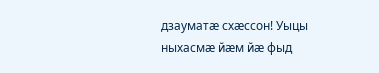дзауматæ схæссон! Уыцы ныхасмæ йæм йæ фыд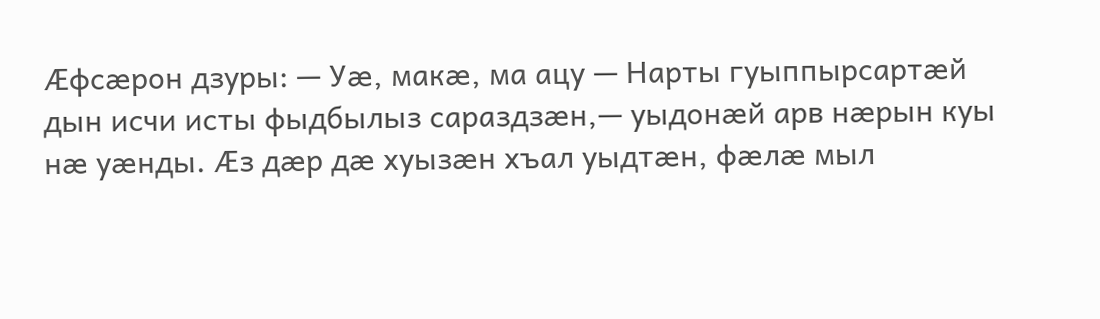Æфсæрон дзуры: — Уæ, макæ, ма ацу — Нарты гуыппырсартæй дын исчи исты фыдбылыз сараздзæн,— уыдонæй арв нæрын куы нæ уæнды. Æз дæр дæ хуызæн хъал уыдтæн, фæлæ мыл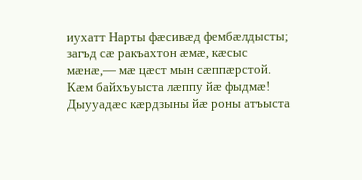иухатт Нарты фæсивæд фембæлдысты; загъд сæ ракъахтон æмæ, кæсыс мæнæ,— мæ цæст мын сæппæрстой. Кæм байхъуыста лæппу йæ фыдмæ! Дыууадæс кæрдзыны йæ роны атъыста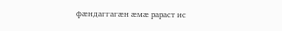фæндаггагæн æмæ рараст ис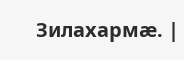Зилахармæ. |